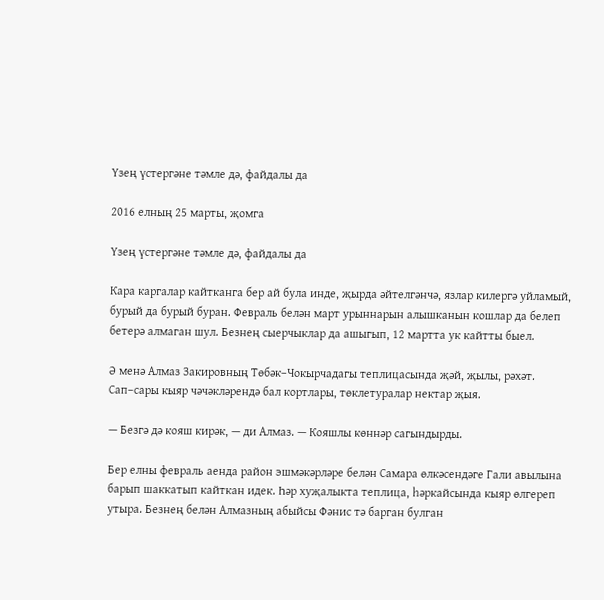Үзең үстергәне тәмле дә, файдалы да

2016 елның 25 марты, җомга

Үзең үстергәне тәмле дә, файдалы да

Кара каргалар кайтканга бер ай була инде, җырда әйтелгәнчә, язлар килергә уйламый, бурый да бурый буран. Февраль белән март урыннарын алышканын кошлар да белеп бетерә алмаган шул. Безнең сыерчыклар да ашыгып, 12 мартта ук кайтты быел.

Ә менә Алмаз Закировның Төбәк–Чокырчадагы теплицасында җәй, җылы, рәхәт. Сап–сары кыяр чәчәкләрендә бал кортлары, төклетуралар нектар җыя.

— Безгә дә кояш кирәк, — ди Алмаз. — Кояшлы көннәр сагындырды.

Бер елны февраль аенда район эшмәкәрләре белән Самара өлкәсендәге Гали авылына барып шаккатып кайткан идек. Һәр хуҗалыкта теплица, һәркайсында кыяр өлгереп утыра. Безнең белән Алмазның абыйсы Фәнис тә барган булган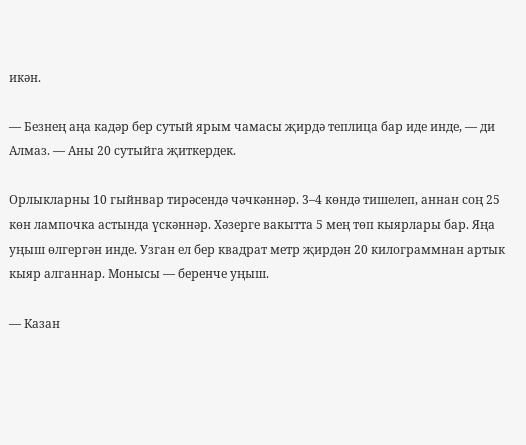икән.

— Безнең аңа кадәр бер сутый ярым чамасы җирдә теплица бар иде инде, — ди Алмаз. — Аны 20 сутыйга җиткердек.

Орлыкларны 10 гыйнвар тирәсендә чәчкәннәр. 3–4 көндә тишелеп, аннан соң 25 көн лампочка астында үскәннәр. Хәзерге вакытта 5 мең төп кыярлары бар. Яңа уңыш өлгергән инде. Узган ел бер квадрат метр җирдән 20 килограммнан артык кыяр алганнар. Монысы — беренче уңыш.

— Казан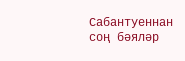Сабантуеннан соң бәяләр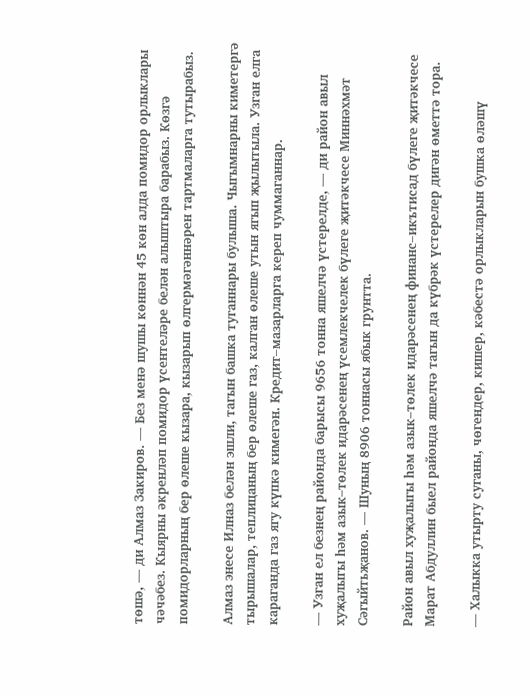төшә, — ди Алмаз Закиров. — Без менә шушы көннән 45 көн алда помидор орлыклары чәчәбез. Кыярны әкренләп помидор үсентеләре белән алыштыра барабыз. Көзгә помидорларның бер өлеше кызара, кызарып өлгермәгәннәрен тартмаларга тутырабыз.

Алмаз энесе Илназ белән эшли, тагын башка туганнары булыша. Чыгымнарны киметергә тырышалар, теплицаның бер өлеше газ, калган өлеше утын ягып җылытыла. Узган елга караганда газ ягу күпкә кимегән. Кредит–мазарларга кереп чуммаганнар.

— Узган ел безнең районда барысы 9656 тонна яшелчә үстерелде, — ди район авыл хуҗалыгы һәм азык–төлек идарәсенең үсемлекчелек бүлеге җитәкчесе Миннәхмәт Сәгыйтьҗанов. — Шуның 8906 тоннасы ябык грунтта.

Район авыл хуҗалыгы һәм азык–төлек идарәсенең финанс–икътисад бүлеге җитәкчесе Марат Абдуллин быел районда яшелчә тагын да күбрәк үстерелер дигән өметтә тора.

— Халыкка утырту суганы, чөгендер, кишер, кәбестә орлыкларын бушка өләшү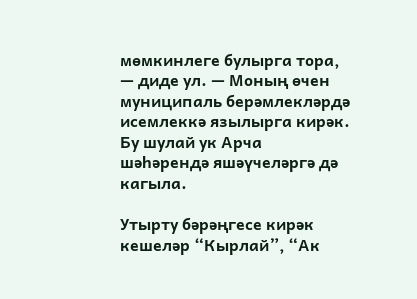мөмкинлеге булырга тора, — диде ул. — Моның өчен муниципаль берәмлекләрдә исемлеккә язылырга кирәк. Бу шулай ук Арча шәһәрендә яшәүчеләргә дә кагыла.

Утырту бәрәңгесе кирәк кешеләр “Кырлай”, “Ак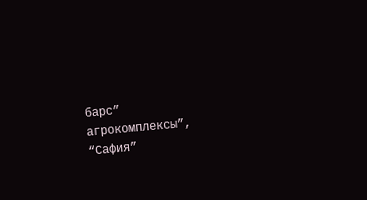барс” агрокомплексы”, “Сафия”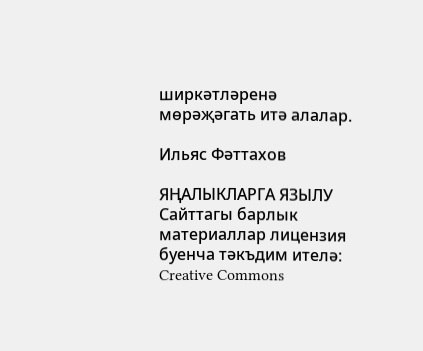ширкәтләренә мөрәҗәгать итә алалар.

Ильяс Фәттахов

ЯҢАЛЫКЛАРГА ЯЗЫЛУ
Сайттагы барлык материаллар лицензия буенча тәкъдим ителә:
Creative Commons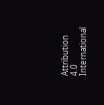Attribution 4.0 International